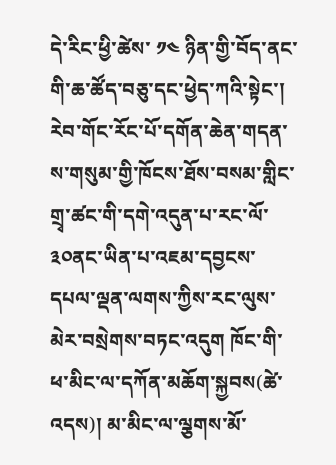དེ་རིང་ཕྱི་ཚེས་ ༡༤ ཉིན་གྱི་བོད་ནང་གི་ཆ་ཚོད་བཅུ་དང་ཕྱེད་ཀའི་སྟེང་། རེབ་གོང་རོང་པོ་དགོན་ཆེན་གདན་ས་གསུམ་གྱི་ཁོངས་ཐོས་བསམ་གླིང་གྲྭ་ཚང་གི་དགེ་འདུན་པ་རང་ལོ་ ༣༠ནང་ཡིན་པ་འཇམ་དབྱངས་དཔལ་ལྡན་ལགས་ཀྱིས་རང་ལུས་མེར་བསྲེགས་བཏང་འདུག ཁོང་གི་ཕ་མིང་ལ་དཀོན་མཆོག་སྐྱབས(ཚེ་འདས)། མ་མིང་ལ་ལྕགས་མོ་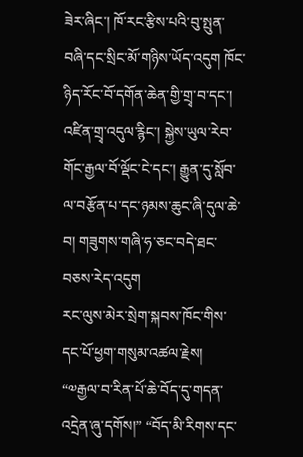ཟེར་ཞིང་། ཁོ་རང་རྩིས་པའི་བུ་སྤུན་བཞི་དང་སྲིང་མོ་གཉིས་ཡོད་འདུག ཁོང་ཉིད་རོང་བོ་དགོན་ཆེན་གྱི་གྲྭ་བ་དང་། འཛིན་གྲྭ་འདུལ་རྙིང་། སྐྱེས་ཡུལ་རེབ་གོང་རྒྱལ་བོ་ལྡོང་ངེ་དང་། རྒྱུན་དུ་སློབ་ལ་བརྩོན་པ་དང་ཉམས་ཆུང་ཞི་དུལ་ཆེ་བ། གཟུགས་གཞི་ཧ་ཅང་བདེ་ཐང་བཅས་རེད་འདུག
རང་ལུས་མེར་སྲེག་སྐབས་ཁོང་གིས་དང་པོ་ཕྱག་གསུམ་འཚལ་རྗེས། “༧རྒྱལ་བ་རིན་པོ་ཆེ་བོད་དུ་གདན་འདྲེན་ཞུ་དགོས།” “བོད་མི་རིགས་དང་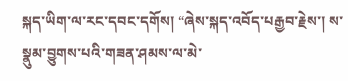སྐད་ཡིག་ལ་རང་དབང་དགོས། “ཞེས་སྐད་འབོད་པརྒྱབ་རྗེས་། ས་སྣུམ་བྱུགས་པའི་གཟན་ཤམས་ལ་མེ་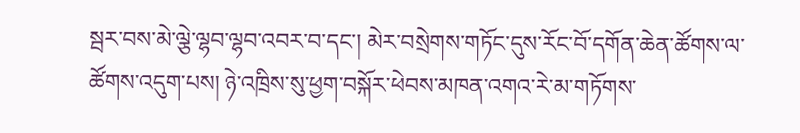སྦར་བས་མེ་ལྕེ་ལྷབ་ལྷབ་འབར་བ་དང་། མེར་བསྲེགས་གཏོང་དུས་རོང་བོ་དགོན་ཆེན་ཚོགས་ལ་ཚོགས་འདུག་པས། ཉེ་འཁྲིས་སུ་ཕྱག་བསྐོར་ཕེབས་མཁན་འགའ་རེ་མ་གཏོགས་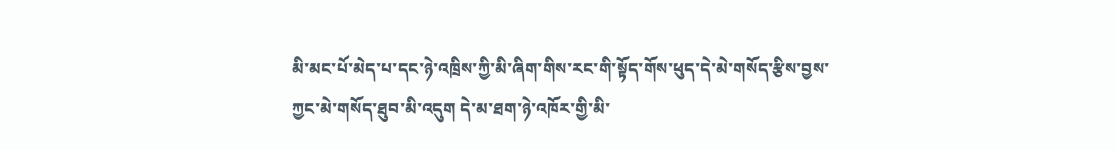མི་མང་པོ་མེད་པ་དང་ཉེ་འཁྲིས་ཀྱི་མི་ཞིག་གིས་རང་གི་སྟོད་གོས་ཕུད་དེ་མེ་གསོད་རྩིས་བྱས་ཀྱང་མེ་གསོད་ཐུབ་མི་འདུག དེ་མ་ཐག་ཉེ་འཁོར་གྱི་མི་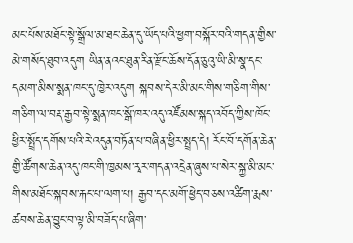མང་པོས་མཐོང་སྟེ་སྒྲོལ་མ་ཐང་ཆེན་དུ་ཡོད་པའི་ཕྱག་བསྐོར་བའི་གདན་གྱིས་མེ་གསོད་ཐུབ་འདུག ཡིན་ནའང་ཐུན་རིན་རྫོང་ཆོས་དོན་ཅུའུ་ཡི་མི་སྣ་དང་དམག་མིས་སྨན་ཁང་དུ་ཁྱེར་འདུག སྐབས་དེར་མི་མང་གིས་གཅིག་གིས་གཅིག་ལ་བརྡ་རྒྱབ་སྟེ་སྨན་ཁང་སྒོ་ཁར་འདུ་འཛོམས་སྐད་འབོད་ཀྱིས་ཁོང་ཕྱིར་སྤྲོད་དགོས་པའི་རེ་འདུན་བཏོན་པ་བཞིན་ཕྱིར་སྤྲད་དེ། རོང་བོ་དགོན་ཆེན་གྱི་ཚོགས་ཆེན་འདུ་ཁང་གི་ཁྱམས་རྭར་གདན་འདྲེན་ཞུས་པ་སེར་སྐྱ་མི་མང་གིས་མཐོང་སྐབས་རྐང་པ་ལག་པ། རྒྱབ་དང་མགོ་ཕྱེད་བཅས་འཚིག་རྨས་ཚབས་ཆེན་བྱུང་བ་ལྟ་མི་བཟོད་པ་ཞིག་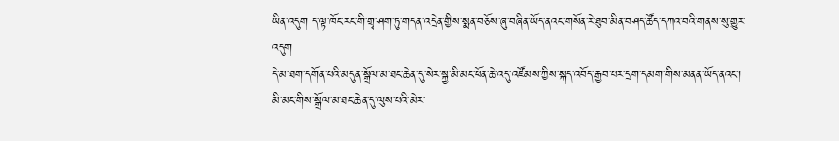ཡིན་འདུག ད་ལྟ་ཁོང་རང་གི་གྲྭ་ཤག་ཏུ་གདན་འདྲེན་གྱིས་སྨན་བཅོས་ཞུ་བཞིན་ཡོད་ནའང་གསོན་རེ་ཐུབ་མིན་བཤད་ཚོད་དཀའ་བའི་གནས་སུ་གྱུར་འདུག
དེ་མ་ཐག་དགོན་པའི་མདུན་སྒྲོལ་མ་ཐང་ཆེན་དུ་སེར་སྐྱ་མི་མང་ཕོན་ཆེ་འདུ་འཛོམས་ཀྱིས་སྐད་འབོད་རྒྱབ་པར་དྲག་དམག་གིས་མནན་ཡོད་ནའང་། མི་མང་གིས་སྒྲོལ་མ་ཐང་ཆེན་དུ་ལུས་པའི་མེར་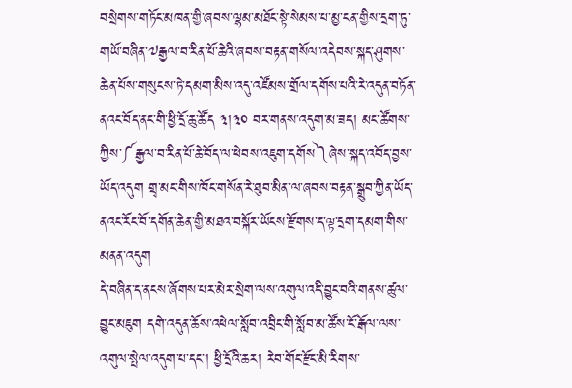བསྲེགས་གཏོང་མཁན་གྱི་ཞབས་ལྷམ་མཐོང་སྟེ་སེམས་པ་མྱ་ངན་གྱིས་དྲག་ཏུ་གཡོ་བཞིན་༧རྒྱལ་བ་རིན་པོ་ཆེའི་ཞབས་བརྟན་གསོལ་འདེབས་སྐད་ཤུགས་ཆེན་པོས་གསུངས་ཏེ་དམག་མིས་འདུ་འཛོམས་གྲོལ་དགོས་པའི་རེ་འདུན་བཏོན་ནའང་བོད་ནང་གི་ཕྱི་དྲོ་ཆུ་ཚོད ༣།༣༠ བར་གནས་འདུག་མ་ཟད། མང་ཚོགས་ཀྱིས་༼རྒྱལ་བ་རིན་པོ་ཆེ་བོད་ལ་ཕེབས་འཇུག་དགོས༽ཞེས་སྐད་འབོད་བྱས་ཡོད་འདུག གྲྭ་མང་གིས་ཁོང་གསོན་རེ་ཐུབ་མིན་ལ་ཞབས་བརྟན་སྒྲུབ་ཀྱིན་ཡོད་ནའང་རོང་བོ་དགོན་ཆེན་གྱི་མཐའ་བསྐོར་ཡོངས་རྫོགས་ད་ལྟ་དྲག་དམག་གིས་མནན་འདུག
དེ་བཞིན་ད་ནངས་ཞོགས་པར་མེར་སྲེག་ལས་འགུལ་འདི་བྱུང་བའི་གནས་ཚུལ་བྱུང་མཇུག དགེ་འདུན་ཆོས་འཕེལ་སློབ་འབྲིང་གི་སློབ་མ་ཚོས་ངོ་རྒོལ་ལས་འགུལ་སྤེལ་འདུག་པ་དང་། ཕྱི་དྲོའི་ཆར། རེབ་གོང་རྫོང་མི་རིགས་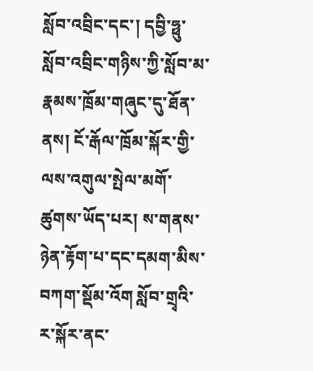སློབ་འབྲིང་དང་། དབྱི་ཧྥུ་སློབ་འབྲིང་གཉིས་ཀྱི་སློབ་མ་རྣམས་ཁྲོམ་གཞུང་དུ་ཐོན་ནས། ངོ་རྒོལ་ཁྲོམ་སྐོར་གྱི་ལས་འགུལ་སྤེལ་མགོ་ཚུགས་ཡོད་པར། ས་གནས་ཉེན་རྟོག་པ་དང་དམག་མིས་བཀག་སྡོམ་འོག སློབ་གྲྭའི་ར་སྐོར་ནང་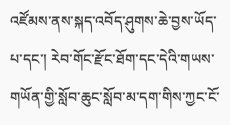འཛོམས་ནས་སྐད་འབོད་ཤུགས་ཆེ་བྱས་ཡོད་པ་དང་། རེབ་གོང་རྫོང་ཐོག་དང་དེའི་གཡས་གཡོན་གྱི་སློབ་ཆུང་སློབ་མ་དག་གིས་ཀྱང་ངོ་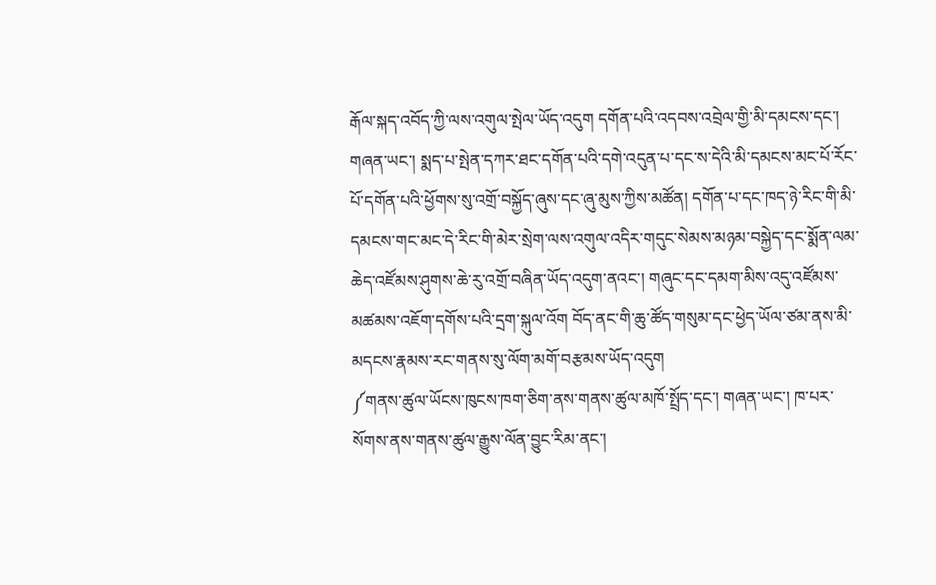རྒོལ་སྐད་འབོད་ཀྱི་ལས་འགུལ་སྤེལ་ཡོད་འདུག དགོན་པའི་འདབས་འབྲེལ་གྱི་མི་དམངས་དང་། གཞན་ཡང་། སྨད་པ་སྤེན་དཀར་ཐང་དགོན་པའི་དགེ་འདུན་པ་དང་ས་དེའི་མི་དམངས་མང་པོ་རོང་པོ་དགོན་པའི་ཕྱོགས་སུ་འགྲོ་བསྐྱོད་ཞུས་དང་ཞུ་མུས་ཀྱིས་མཚོན། དགོན་པ་དང་ཁད་ཉེ་རིང་གི་མི་དམངས་གང་མང་དེ་རིང་གི་མེར་སྲེག་ལས་འགུལ་འདིར་གདུང་སེམས་མཉམ་བསྐྱེད་དང་སྨོན་ལམ་ཆེད་འཛོམས་ཤུགས་ཆེ་རུ་འགྲོ་བཞིན་ཡོད་འདུག་ནའང་། གཞུང་དང་དམག་མིས་འདུ་འཛོམས་མཚམས་འཇོག་དགོས་པའི་དྲག་སྐུལ་འོག བོད་ནང་གི་ཆུ་ཚོད་གསུམ་དང་ཕྱེད་ཡོལ་ཙམ་ནས་མི་མདངས་རྣམས་རང་གནས་སུ་ལོག་མགོ་བརྩམས་ཡོད་འདུག
༼གནས་ཚུལ་ཡོངས་ཁུངས་ཁག་ཅིག་ནས་གནས་ཚུལ་མཁོ་སྤྲོད་དང་། གཞན་ཡང་། ཁ་པར་སོགས་ནས་གནས་ཚུལ་རྒྱུས་ལོན་བྱུང་རིམ་ནང་།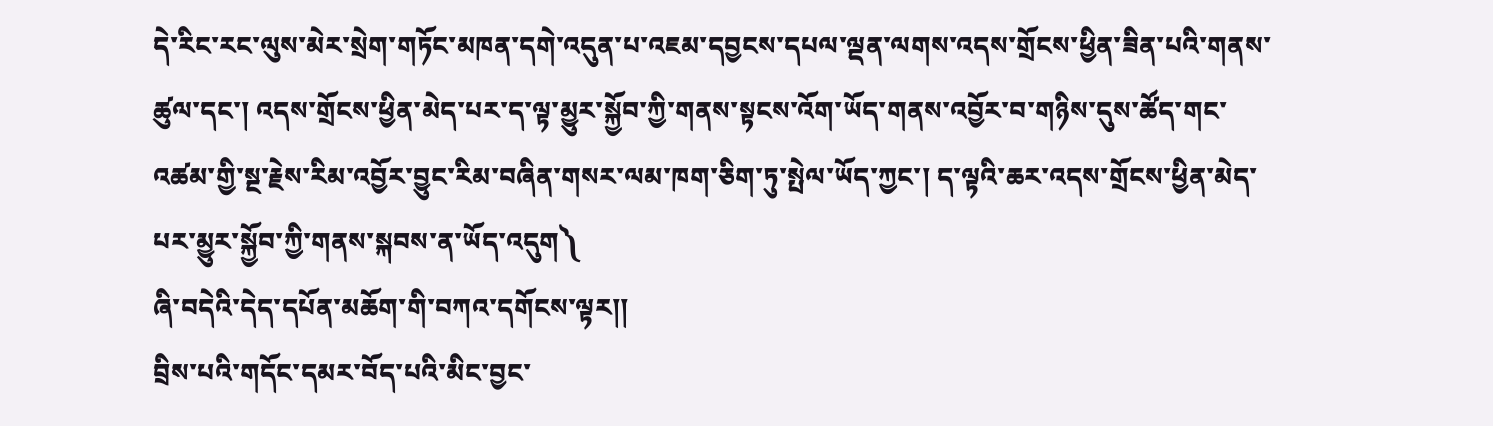དེ་རིང་རང་ལུས་མེར་སྲེག་གཏོང་མཁན་དགེ་འདུན་པ་འཇམ་དབྱངས་དཔལ་ལྡན་ལགས་འདས་གྲོངས་ཕྱིན་ཟིན་པའི་གནས་ཚུལ་དང་། འདས་གྲོངས་ཕྱིན་མེད་པར་ད་ལྟ་མྱུར་སྐྱོབ་ཀྱི་གནས་སྟངས་འོག་ཡོད་གནས་འབྱོར་བ་གཉིས་དུས་ཚོད་གང་འཚམ་གྱི་སྔ་རྗེས་རིམ་འབྱོར་བྱུང་རིམ་བཞིན་གསར་ལམ་ཁག་ཅིག་ཏུ་སྤེལ་ཡོད་ཀྱང་། ད་ལྟའི་ཆར་འདས་གྲོངས་ཕྱིན་མེད་པར་མྱུར་སྐྱོབ་ཀྱི་གནས་སྐབས་ན་ཡོད་འདུག༽
ཞི་བདེའི་དེད་དཔོན་མཆོག་གི་བཀའ་དགོངས་ལྟར།།
བྲིས་པའི་གདོང་དམར་བོད་པའི་མིང་བྱང་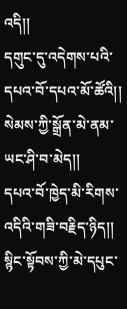འདི།།
དགུང་དུ་འདེགས་པའི་དཔའ་བོ་དཔའ་མོ་ཚོའི།།
སེམས་ཀྱི་སྒྲོན་མེ་ནམ་ཡང་ཤི་བ་མེད།།
དཔའ་བོ་ཁྱེད་མི་རིགས་འདིའི་གཟི་བརྗིད་ཉིད།།
སྙིང་སྟོབས་ཀྱི་མེ་དཔུང་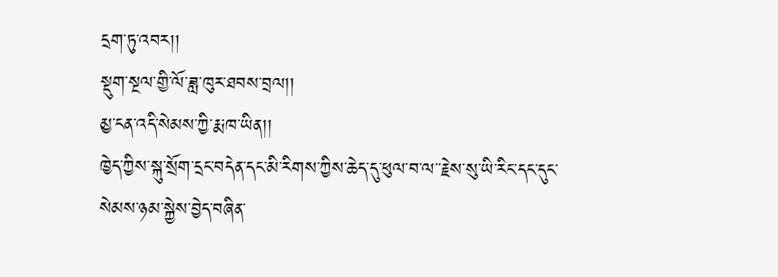དྲག་ཏུ་འབར།།
སྡུག་སྔལ་གྱི་ལོ་ཟླ་ཁུར་ཐབས་བྲལ།།
མྱ་ངན་འདི་སེམས་ཀྱི་རྨ་ཁ་ཡིན།།
ཁྱེད་ཀྱིས་སྐུ་སྲོག་དྲང་བདེན་དང་མི་རིགས་ཀྱིས་ཆེད་དུ་ཕུལ་བ་ལ་་རྗེས་སུ་ཡི་རིང་དང་དུང་སེམས་ཉམ་སྐྱེས་བྱེད་བཞིན་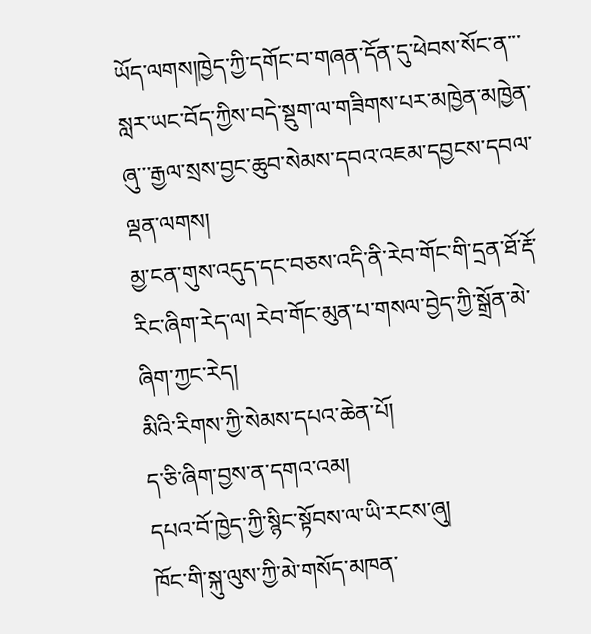ཡོད་ལགས།ཁྱེད་ཀྱི་དགོང་བ་གཞན་དོན་དུ་ཕེབས་སོང་ན་་་སླར་ཡང་བོད་ཀྱིས་བདེ་སྡུག་ལ་གཟིགས་པར་མཁྱེན་མཁྱེན་ཞུ་་་རྒྱལ་སྲས་བྱང་ཆུབ་སེམས་དབའ་འཇམ་དབྱངས་དབལ་ལྡན་ལགས།
མྱ་ངན་གུས་འདུད་དང་བཅས་འདི་ནི་རེབ་གོང་གི་དྲན་ཐོ་རྡོ་རིང་ཞིག་རེད་ལ། རེབ་གོང་མུན་པ་གསལ་བྱེད་ཀྱི་སྒྲོན་མེ་ཞིག་ཀྱང་རེད།
མིའི་རིགས་ཀྱི་སེམས་དཔའ་ཆེན་པོ།
ད་ཅི་ཞིག་བྱས་ན་དགའ་འམ།
དཔའ་བོ་ཁྱེད་ཀྱི་སྙིང་སྟོབས་ལ་ཡི་རངས་ཞུ།
ཁོང་གི་སྐུ་ལུས་ཀྱི་མེ་གསོད་མཁན་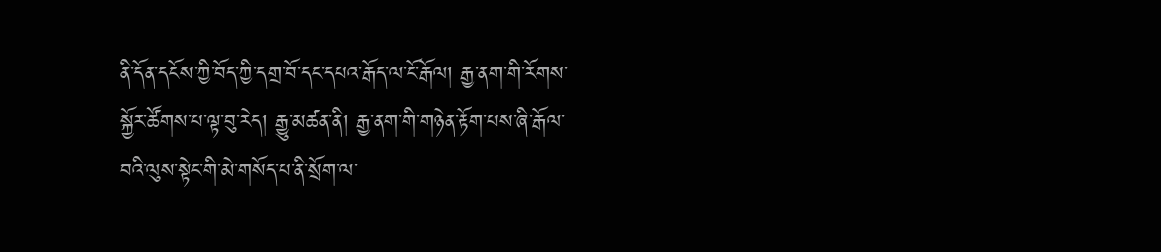ནི་དོན་དངོས་ཀྱི་བོད་ཀྱི་དགྲ་བོ་དང་དཔའ་རྒོད་ལ་ངོ་རྒོལ། རྒྱ་ནག་གི་རོགས་སྐྱོར་ཚོགས་པ་ལྟ་བུ་རེད། རྒྱུ་མཚན་ནི། རྒྱ་ནག་གི་གཉེན་རྟོག་པས་ཞི་རྒོལ་བའི་ལུས་སྟེང་གི་མེ་གསོད་པ་ནི་སྲོག་ལ་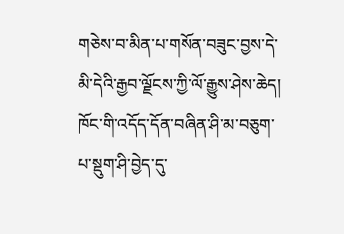གཅེས་བ་མིན་པ་གསོན་བཟུང་བྱས་དེ་མི་དེའི་རྒྱབ་ལྗོངས་ཀྱི་ལོ་རྒྱུས་ཤེས་ཆེད། ཁོང་གི་འདོད་དོན་བཞིན་ཤི་མ་བཅུག་པ་སྡུག་ཤི་བྱེད་དུ་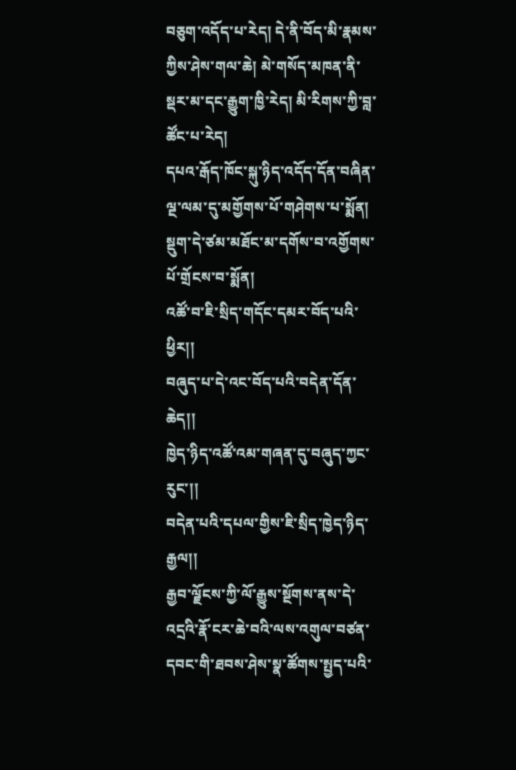བཅུག་འདོད་པ་རེད། དེ་ནི་བོད་མི་རྣམས་ཀྱིས་ཤེས་གལ་ཆེ། མེ་གསོད་མཁན་ནི་སྡར་མ་དང་རྒྱུག་ཁྱི་རེད། མི་རིགས་ཀྱི་བླ་ཚོང་པ་རེད།
དཔའ་རྒོད་ཁོང་སྐུ་ཉིད་འདོད་དོན་བཞིན་ལྔ་ལམ་དུ་མགྱོགས་པོ་གཤེགས་པ་སྨོན། སྡུག་དེ་ཙམ་མཐོང་མ་དགོས་བ་འགྱོགས་པོ་གྲོངས་བ་སྨོན།
འཚོ་བ་ཇི་སྲིད་གདོང་དམར་བོད་པའི་ཕྱིར།།
བཞུད་པ་དེ་འང་བོད་པའི་བདེན་དོན་ཆེད།།
ཁྱེད་ཉིད་འཚོ་འམ་གཞན་དུ་བཞུད་ཀྱང་རུང་།།
བདེན་པའི་དཔལ་གྱིས་ཇི་སྲིད་ཁྱེད་ཉིད་རྒྱལ།།
རྒྱབ་ལྗོངས་ཀྱི་ལོ་རྒྱུས་སྔོགས་ནས་དེ་འདྲའི་རྣོ་ངར་ཆེ་བའི་ལས་འགུལ་བཙན་དབང་གི་ཐབས་ཤེས་སྣ་ཚོགས་སྤྱད་པའི་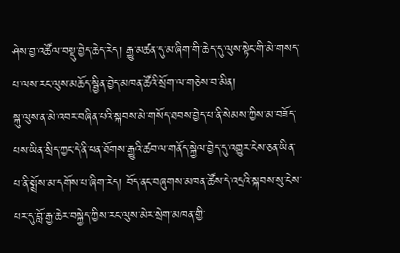ཤེས་བྱ་འཚོལ་བསྡུ་བྱེད་ཆེད་རེད། རྒྱུ་མཚན་དུ་མ་ཞིག་གི་ཆེད་དུ་ལུས་སྟེང་གི་མེ་གསད་པ་ལས་རང་ལུས་མཆོད་སྦྱིན་བྱེད་མཁན་ཚོའི་སྲོག་ལ་གཅེས་བ་མིན།
སྐུ་ལུས་ན་མེ་འབར་བཞིན་པའི་སྐབས་མེ་གསོད་ཐབས་བྱེད་པ་ནི་སེམས་ཀྱིས་མ་བཟོད་པས་ཡིན་སྲིད་ཀྱང་དེ་ནི་ཕན་ཐོགས་རྒྱུའི་ཚབ་ལ་གནོད་སྐྱེལ་བྱེད་དུ་འགྱུར་ངེས་ཅན་ཡིན་པ་ནི་སྨྲོས་མ་དགོས་པ་ཞིག་རེད། བོད་ནང་བཞུགས་མཁན་ཚོས་དེ་འདྲའི་སྐབས་སུ་ངེས་པར་དུ་བློ་རྒྱ་ཆེར་བསྐྱེད་ཀྱིས་རང་ལུས་མེར་སྲེག་མཁན་གྱི་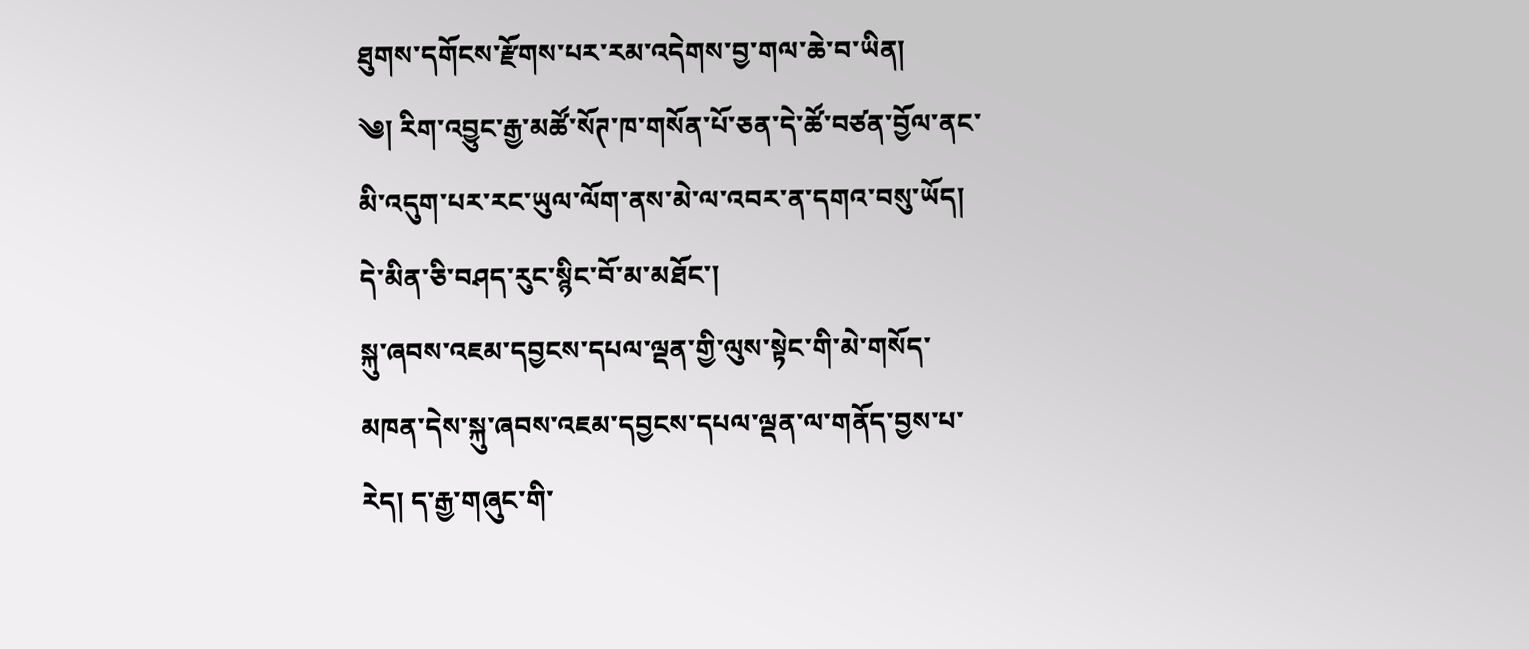ཐུགས་དགོངས་རྫོགས་པར་རམ་འདེགས་བྱ་གལ་ཆེ་བ་ཡིན།
༄། རིག་འབྱུང་རྒྱ་མཚོ་སོཊ་ཁ་གསོན་པོ་ཅན་དེ་ཚོ་བཙན་བྱོལ་ནང་མི་འདུག་པར་རང་ཡུལ་ལོག་ནས་མེ་ལ་འབར་ན་དགའ་བསུ་ཡོད། དེ་མིན་ཅི་བཤད་རུང་སྙིང་བོ་མ་མཐོང་།
སྐུ་ཞབས་འཇམ་དབྱངས་དཔལ་ལྡན་གྱི་ལུས་སྟེང་གི་མེ་གསོད་མཁན་དེས་སྐུ་ཞབས་འཇམ་དབྱངས་དཔལ་ལྡན་ལ་གནོད་བྱས་པ་རེད། ད་རྒྱ་གཞུང་གི་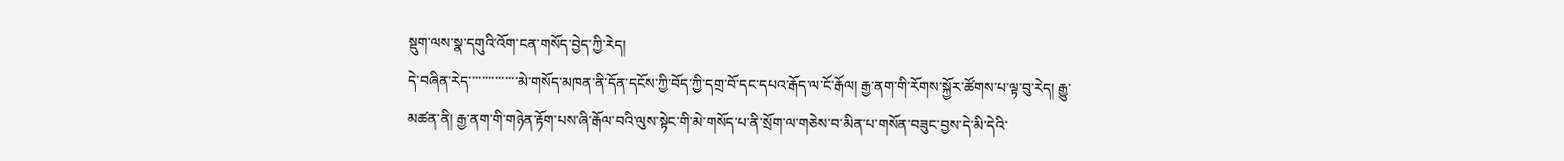སྡུག་ལས་སྣ་དགུའི་འོག་ངན་གསོད་བྱེད་ཀྱི་རེད།
དེ་བཞིན་རེད་་་་་་་་་་་་་་་མེ་གསོད་མཁན་ནི་དོན་དངོས་ཀྱི་བོད་ཀྱི་དགྲ་བོ་དང་དཔའ་རྒོད་ལ་ངོ་རྒོལ། རྒྱ་ནག་གི་རོགས་སྐྱོར་ཚོགས་པ་ལྟ་བུ་རེད། རྒྱུ་མཚན་ནི། རྒྱ་ནག་གི་གཉེན་རྟོག་པས་ཞི་རྒོལ་བའི་ལུས་སྟེང་གི་མེ་གསོད་པ་ནི་སྲོག་ལ་གཅེས་བ་མིན་པ་གསོན་བཟུང་བྱས་དེ་མི་དེའི་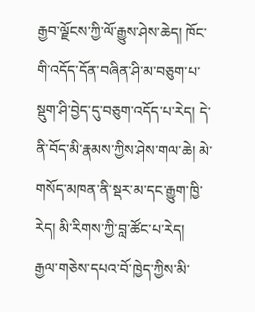རྒྱབ་ལྗོངས་ཀྱི་ལོ་རྒྱུས་ཤེས་ཆེད། ཁོང་གི་འདོད་དོན་བཞིན་ཤི་མ་བཅུག་པ་སྡུག་ཤི་བྱེད་དུ་བཅུག་འདོད་པ་རེད། དེ་ནི་བོད་མི་རྣམས་ཀྱིས་ཤེས་གལ་ཆེ། མེ་གསོད་མཁན་ནི་སྡར་མ་དང་རྒྱུག་ཁྱི་རེད། མི་རིགས་ཀྱི་བླ་ཚོང་པ་རེད།
རྒྱལ་གཅེས་དཔའ་བོ་ཁྱེད་ཀྱིས་མི་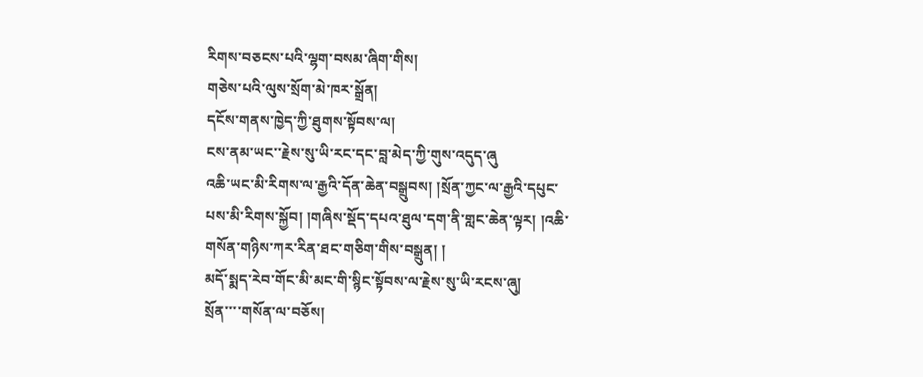རིགས་བཅངས་པའི་ལྷག་བསམ་ཞིག་གིས།
གཅེས་པའི་ལུས་སྲོག་མེ་ཁར་སྒྲོན།
དངོས་གནས་ཁྱེད་ཀྱི་ཐུགས་སྟོབས་ལ།
ངས་ནམ་ཡང་་རྗེས་སུ་ཡི་རང་དང་བླ་མེད་ཀྱི་གུས་འདུད་ཞུ
འཆི་ཡང་མི་རིགས་ལ་རྒྱའི་དོན་ཆེན་བསྒྲུབས། །སྲོན་ཀྱང་ལ་རྒྱའི་དཔུང་པས་མི་རིགས་སྐྱོབ། །གཞིས་སྡོད་དཔའ་ཐུལ་དག་ནི་གླང་ཆེན་ལྟར། །འཆི་གསོན་གཉིས་ཀར་རིན་ཐང་གཅིག་གིས་བསྒྲུན། །
མདོ་སྨད་རེབ་གོང་མི་མང་གི་སྙིང་སྟོབས་ལ་རྗེས་སུ་ཡི་རངས་ཞུ།
སྲོན་་་་གསོན་ལ་བཅོས།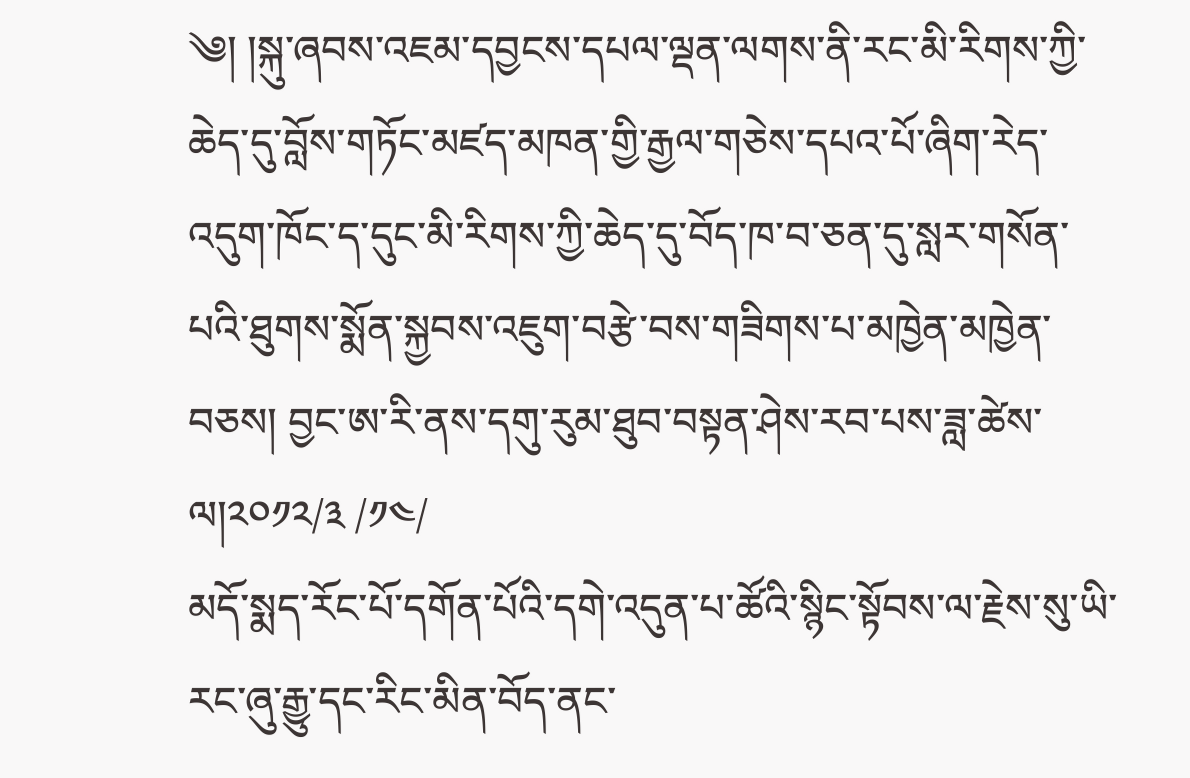༄། །སྐུ་ཞབས་འཇམ་དབྱངས་དཔལ་ལྡན་ལགས་ནི་རང་མི་རིགས་ཀྱི་ཆེད་དུ་བློས་གཏོང་མཛད་མཁན་གྱི་རྒྱལ་གཅེས་དཔའ་པོ་ཞིག་རེད་འདུག་ཁོང་ད་དུང་མི་རིགས་ཀྱི་ཆེད་དུ་བོད་ཁ་བ་ཅན་དུ་སླར་གསོན་པའི་ཐུགས་སྨོན་སྐྱབས་འཇུག་བརྩེ་བས་གཟིགས་པ་མཁྱེན་མཁྱེན་བཅས། བྱང་ཨ་རི་ནས་དགུ་རུམ་ཐུབ་བསྟན་ཤེས་རབ་པས་ཟླ་ཚེས་ལ།༢༠༡༢/༣ /༡༤/
མདོ་སྨད་རོང་པོ་དགོན་པོའི་དགེ་འདུན་པ་ཚོའི་སྙིང་སྟོབས་ལ་རྗེས་སུ་ཡི་རང་ཞུ་རྒྱུ་དང་རིང་མིན་བོད་ནང་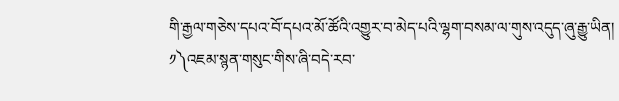གི་རྒྱལ་གཅེས་དཔའ་བོ་དཔའ་མོ་ཚོའི་འགྱུར་བ་མེད་པའི་ལྷག་བསམ་ལ་གུས་འདུད་ཞུ་རྒྱུ་ཡིན།
༡༽འཇམ་སྙན་གསུང་གིས་ཞི་བདེ་རབ་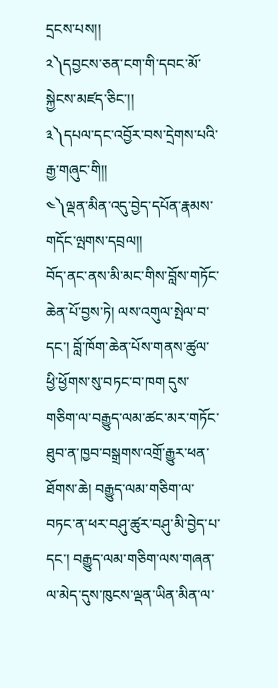དྲངས་པས།།
༢༽དབྱངས་ཅན་ངག་གི་དབང་མོ་སྐྱེངས་མཛད་ཅིང་།།
༣༽དཔལ་དང་འབྱོར་བས་དྲེགས་པའི་རྒྱ་གཞུང་གི།།
༤༽ལྡན་མིན་འདུ་བྱེད་དཔོན་རྣམས་གདོང་ལྤགས་དབྲལ།།
བོད་ནང་ནས་མི་མང་གིས་བློས་གཏོང་ཆེན་པོ་བྱས་ཏེ། ལས་འགུལ་སྤེལ་བ་དང་། བློ་ཁོག་ཆེན་པོས་གནས་ཚུལ་ཕྱི་ཕྱོགས་སུ་བཏང་བ་ཁག དུས་གཅིག་ལ་བརྒྱུད་ལམ་ཚང་མར་གཏོང་ཐུབ་ན་ཁྱབ་བསྒྲགས་འགྲོ་རྒྱུར་ཕན་ཐོགས་ཆེ། བརྒྱུད་ལམ་གཅིག་ལ་བཏང་ན་ཕར་བཤུ་ཚུར་བཤུ་མི་བྱེད་པ་དང་། བརྒྱུད་ལམ་གཅིག་ལས་གཞན་ལ་མེད་དུས་ཁུངས་ལྡན་ཡིན་མིན་ལ་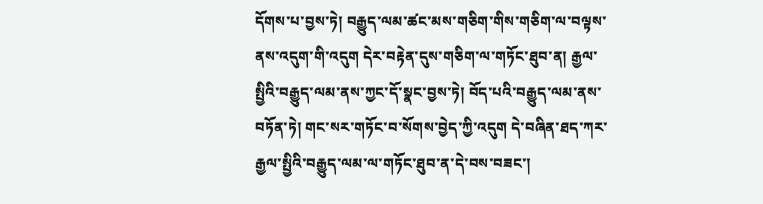དོགས་པ་བྱས་ཏེ། བརྒྱུད་ལམ་ཚང་མས་གཅིག་གིས་གཅིག་ལ་བལྟས་ནས་འདུག་གི་འདུག དེར་བརྟེན་དུས་གཅིག་ལ་གཏོང་ཐུབ་ན། རྒྱལ་སྤྱིའི་བརྒྱུད་ལམ་ནས་ཀྱང་དོ་སྣང་བྱས་ཏེ། བོད་པའི་བརྒྱུད་ལམ་ནས་བཏོན་ཏེ། གང་སར་གཏོང་བ་སོགས་བྱེད་ཀྱི་འདུག དེ་བཞིན་ཐད་ཀར་རྒྱལ་སྤྱིའི་བརྒྱུད་ལམ་ལ་གཏོང་ཐུབ་ན་དེ་བས་བཟང་།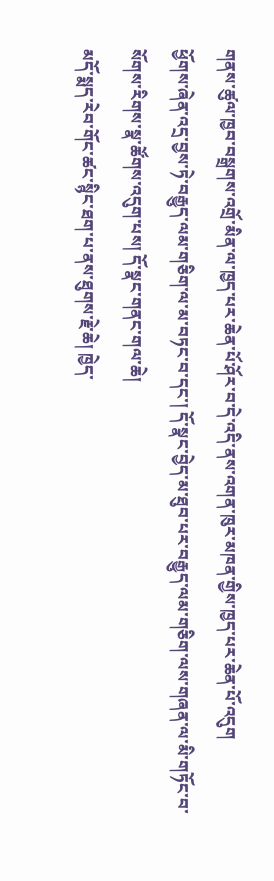གནས་ཚུལ་ཁྱབ་བསྒྲགས་འགྲོ་མིན་ལ་ཁྱད་པར་ཆེན་པོ་ཤོར་བ་དེ་འདི་ནས་འགན་ཁུར་མཁན་གྱིས་ཁྱད་པར་ཆེན་པོ་འདུག
ཕྱོགས་ཞེན་འདྲ་བྱས་ཏེ་བརྒྱུད་ལམ་གཅིག་ལ་མ་བཏང་བ་དང་། དོ་སྣང་བྱེད་མ་ཐུབ་པར་བརྒྱུད་ལམ་གཅིག་ལས་གཞན་ལ་མི་གཏོང་བ་སོགས་རིགས་སྣ་ཚོགས་འདུག་པས། དོ་སྣང་གནང་གལ་ཆེ།
མདོ་སྨད་རེབ་གོང་ཚང་སྙིང་ཐག་པ་ནས་ཐུགས་རྗེ་ཆེ། ཁྱེད་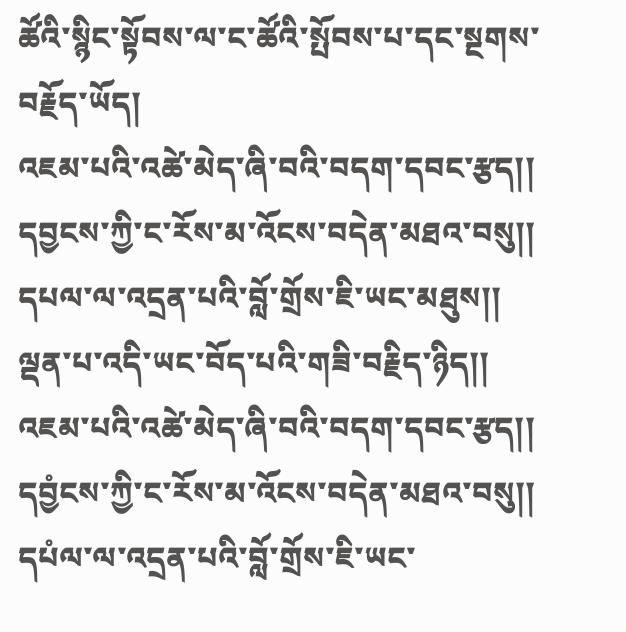ཚོའི་སྙིང་སྟོབས་ལ་ང་ཚོའི་སྤོབས་པ་དང་སྔགས་བརྗོད་ཡོད།
འཇམ་པའི་འཚེ་མེད་ཞི་བའི་བདག་དབང་རྩད།།
དབྱངས་ཀྱི་ང་རོས་མ་འོངས་བདེན་མཐའ་བསུ།།
དཔལ་ལ་འདྲན་པའི་བློ་གྲོས་ཇི་ཡང་མཐུས།།
ལྡན་པ་འདི་ཡང་བོད་པའི་གཟི་བརྗིད་ཉིད།།
འཇམ་པའི་འཚེ་མེད་ཞི་བའི་བདག་དབང་རྩད།།
དབྱཾངས་ཀྱི་ང་རོས་མ་འོངས་བདེན་མཐའ་བསུ།།
དཔཾལ་ལ་འདྲན་པའི་བློ་གྲོས་ཇི་ཡང་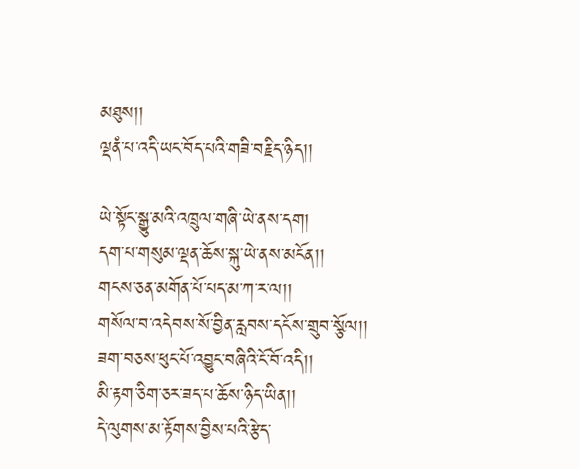མཐུས།།
ལྡནཾ་པ་འདི་ཡང་བོད་པའི་གཟི་བརྗིད་ཉིད།།

ཡེ་སྟོང་སྒྱུ་མའི་འཁྲུལ་གཞི་ཡེ་ནས་དག།
དག་པ་གསུམ་ལྡན་ཆོས་སྐུ་ཡེ་ནས་མངོན།།
གངས་ཅན་མགོན་པོ་པད་མ་ཀ་ར་ལ།།
གསོལ་བ་འདེབས་སོ་བྱིན་རླབས་དངོས་གྲུབ་སྩོལ།།
ཟག་བཅས་ཕུང་པོ་འབྱུང་བཞིའི་ངོ་བོ་འདི།།
མི་རྟག་ཅིག་ཅར་ཟད་པ་ཆོས་ཉིད་ཡིན།།
དེ་ལུགས་མ་རྟོགས་བྱིས་པའི་རྩེད་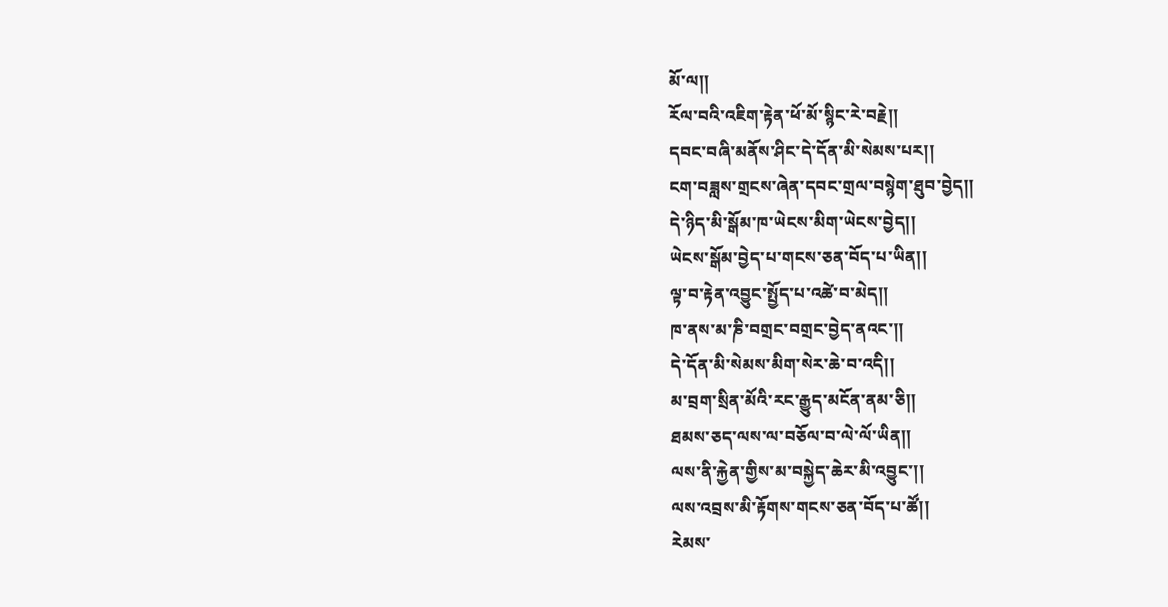མོ་ལ།།
རོལ་བའི་འཇིག་རྟེན་ཕོ་མོ་སྙིང་རེ་བརྗེ།།
དབང་བཞི་མནོས་ཤིང་དེ་དོན་མི་སེམས་པར།།
ངག་བཟླས་གྲངས་ཞེན་དབང་གྲལ་བསྙེག་ཐུབ་བྱེད།།
དེ་ཉིད་མི་སྒོམ་ཁ་ཡེངས་མིག་ཡེངས་བྱེད།།
ཡེངས་སྒོམ་བྱེད་པ་གངས་ཅན་བོད་པ་ཡིན།།
ལྟ་བ་རྟེན་འབྱུང་སྤྱོད་པ་འཚེ་བ་མེད།།
ཁ་ནས་མ་ཎི་བགྲང་བགྲང་བྱེད་ནའང་།།
དེ་དོན་མི་སེམས་མིག་སེར་ཆེ་བ་འདི།།
མ་བྲག་སྲིན་མོའི་རང་རྒྱུད་མངོན་ནམ་ཅི།།
ཐམས་ཅད་ལས་ལ་བཅོལ་བ་ལེ་ལོ་ཡིན།།
ལས་ནི་རྐྱེན་གྱིས་མ་བསྐྱེད་ཆེར་མི་འབྱུང་།།
ལས་འབྲས་མི་རྟོགས་གངས་ཅན་བོད་པ་ཚོ།།
རེམས་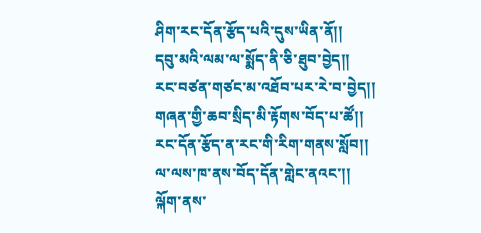ཤིག་རང་དོན་རྩོད་པའི་དུས་ཡིན་ནོ།།
དབུ་མའི་ལམ་ལ་སྨོད་ནི་ཅི་ཐུབ་བྱེད།།
རང་བཙན་གཙང་མ་འཐོབ་པར་རེ་བ་བྱེད།།
གཞན་གྱི་ཆབ་སྲིད་མི་རྟོགས་བོད་པ་ཚོ།།
རང་དོན་རྩོད་ན་རང་གི་རིག་གནས་སློབ།།
ལ་ལས་ཁ་ནས་བོད་དོན་གླེང་ནའང་།།
ལྐོག་ནས་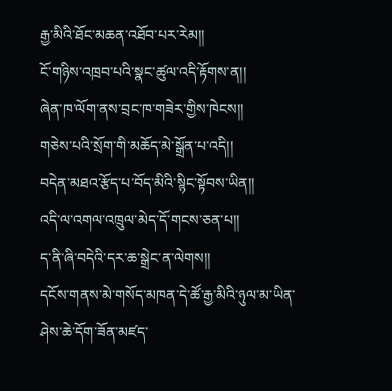རྒྱ་མིའི་ཐོང་མཆན་འཐོབ་པར་རེམ།།
ངོ་གཉིས་འཁྲབ་པའི་སྣང་ཚུལ་འདི་རྟོགས་ན།།
ཞེན་ཁ་ལོག་ནས་བྲང་ཁ་གཟེར་གྱིས་ཁེངས།།
གཅེས་པའི་སྲོག་གི་མཆོད་མེ་སྒྲོན་པ་འདི།།
བདེན་མཐའ་རྩོད་པ་བོད་མིའི་སྙིང་སྟོབས་ཡིན།།
འདི་ལ་འགལ་འཁྲུལ་མེད་དོ་གངས་ཅན་པ།།
ད་ནི་ཞི་བདེའི་དར་ཆ་སྒྲེང་ན་ལེགས།།
དངོས་གནས་མེ་གསོད་མཁན་དེ་ཚོ་རྒྱ་མིའི་ཉུལ་མ་ཡིན་ཤེས་ཆེ་དོག་ཟོན་མཛད་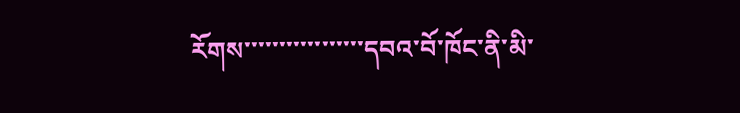རོགས་་་་་་་་་་་་་་་་་དབའ་བོ་ཁོང་ནི་མི་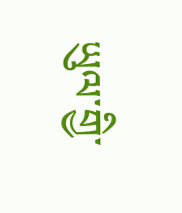ཡུལ་གྱི་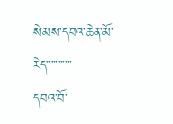སེམས་དབའ་ཆེན་མོ་རེད་་་་་་་་་་་
དབའ་བོ་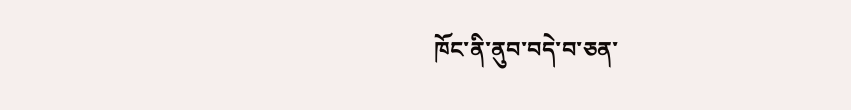ཁོང་ནི་ནུབ་བདེ་བ་ཅན་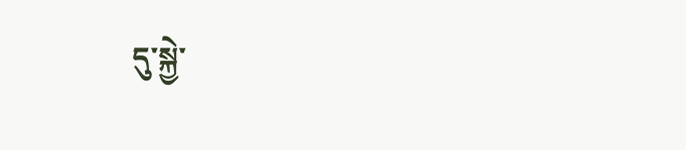དུ་སྐྱེ་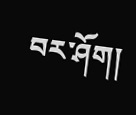བར་ཤོག།